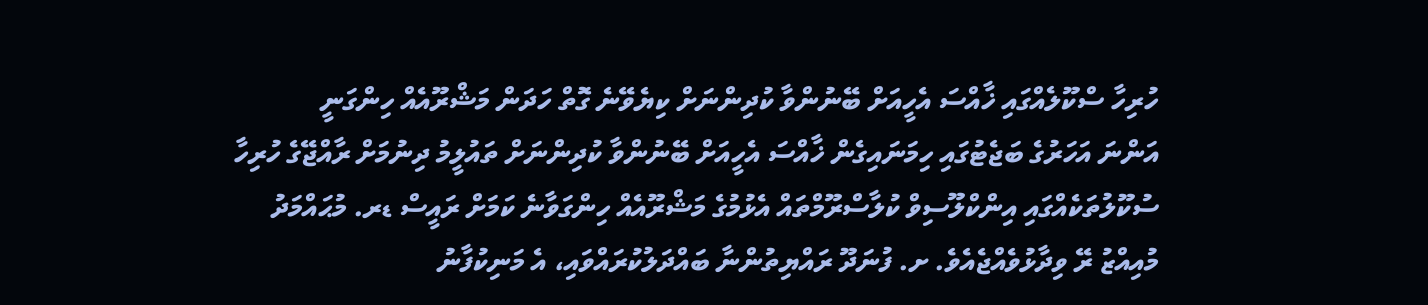ހުރިހާ ސްކޫލެއްގައި ޚާއްސަ އެހީއަށް ބޭނުންވާ ކުދިންނަށް ކިޔެވޭނެ ގޮތް ހަދަން މަޝްރޫއެއް ހިންގަނީ
އަންނަ އަހަރުގެ ބަޖެޓުގައި ހިމަނައިގެން ޚާއްސަ އެހީއަށް ބޭނުންވާ ކުދިންނަށް ތައުލީމު ދިނުމަށް ރާއްޖޭގެ ހުރިހާ ސުކޫލުތަކެއްގައި އިންކްލޫސިވް ކުލާސްރޫމްތައް އެޅުމުގެ މަޝްރޫއެއް ހިންގަވާނެ ކަމަށް ރައީސް ޑރ. މުޙައްމަދު މުއިއްޒު ރޭ ވިދާޅުވެއްޖެއެވެ. ށ. ފުނަދޫ ރައްޔިތުންނާ ބައްދަލުކުރައްވައި، އެ މަނިކުފާނު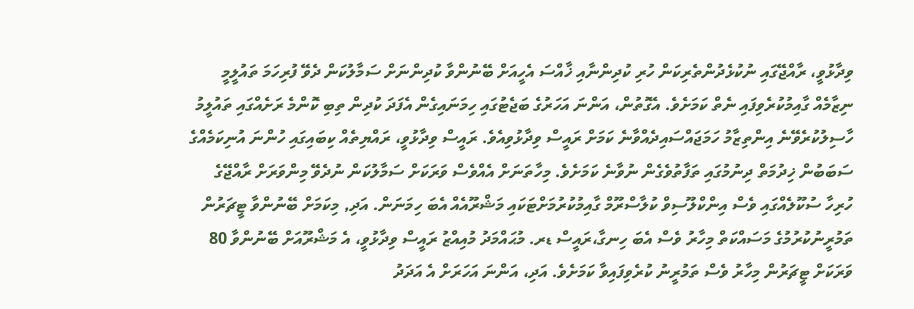ވިދާޅުވީ، ރާއްޖޭގައި ނުކުޅެދުންތެރިކަން ހުރި ކުދިންނާއި ޚާއްސަ އެހީއަށް ބޭނުންވާ ކުދިންނަށް ސަމާލުކަން ދެވޭ ފުރިހަމަ ތައުލީމީ ނިޒާމެއް ގާއިމުކުރެވިފައި ނެތް ކަމަށެވެ. އެގޮތުން، އަންނަ އަހަރުގެ ބަޖެޓުގައި ހިމަނައިގެން އެފަދަ ކުދިން ތިބި ކޮންމެ ރަށެއްގައި ތައުލީމު ހާސިލުކުރެވޭނެ އިންތިޒާމު ހަމަޖައްސައިދެއްވާނެ ކަމަށް ރައީސް ވިދާޅުވިއެވެ. ރައީސް ވިދާޅުވީ، ރައްޔިތެއް ކިބައިގައި ހުންނަ އުނިކަމެއްގެ ސަބަބުން ޚިދުމަތް ދިނުމުގައި ތަފާތުވެގެން ނުވާނެ ކަމަށެވެ. މިހާތަނަށް އެއްވެސް ވަރަކަށް ސަމާލުކަން ނުދެވޭ މިންވަރަށް ރާއްޖޭގެ ހުރިހާ ސުކޫލެއްގައި ވެސް އިންކްލޫސިވް ކުލާސްރޫމް ގާއިމުކުރުމަށްޓަކައި މަޝްރޫއެއް އެބަ ހިމަނަން. އަދި, މިކަމަށް ބޭނުންވާ ޓީޗަރުން ތަމުރީނުކުރުމުގެ މަސައްކަތް މިހާރު ވެސް އެބަ ހިނގާ،ރައީސް ޑރ. މުޙައްމަދު މުއިއްޒު ރައީސް ވިދާޅުވީ، އެ މަޝްރޫއަށް ބޭނުންވާ 80 ވަރަކަށް ޓީޗަރުން މިހާރު ވެސް ތަމުރީނު ކުރެވިފައިވާ ކަމަށެވެ. އަދި، އަންނަ އަހަރަށް އެ އަދަދު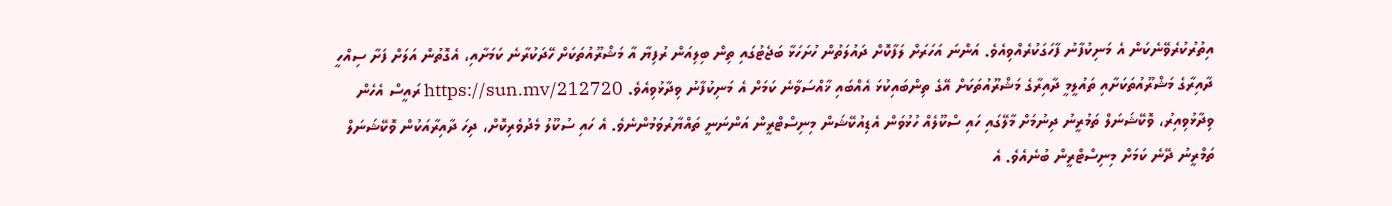އިތުރުކުރެވޭނެކަން އެ މަނިކުފާނު ފާހަގަކުރެއްވިއެވެ. އަންނަ އަހަރަށް ލަފާކޮށް ދައުލަތުން ހުށަހަޅާ ބަޖެޓުގައި ތިން ބިލިއަން ރުފިޔާ އާ މަޝްރޫއުތަކަށް ހޭދަކުރާނެ ކަމަށާއި، އެގޮތުން އަލަށް ފަށާ ސިއްހީ ދާއިރާގެ މަޝްރޫއުތަކަށާއި ތައުލީމީ ދާއިރާގެ މަޝްރޫއުތަކަށް އޭގެ ތިންބައިކުޅަ އެއްބައި ޚާއްސަވާނެ ކަމަށް އެ މަނިކުފާނު ވިދާޅުވިއެވެ. https://sun.mv/212720 ރައީސް އެހެން ވިދާޅުވިއިރު، ވޮކޭޝަނަލް ތަމުރީނު ދިނުމަށް މާލޭގައި ހައި ސްކޫލެއް ހުޅުވަން އެޑިއުކޭޝަން މިނިސްޓްރީން އަންނަނީ ތައްޔާރުވަމުންނެވެ. އެ ހައި ސުކޫލު މެދުވެރިކޮށް، ދިހަ ދާއިރާއަކުން ވޮކޭޝަނަލް ތަމްރީނު ދޭނެ ކަމަށް މިނިސްޓްރީން ބުނެއެވެ. އެ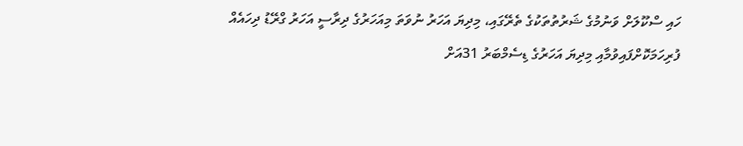ހައި ސްކޫލަށް ވަނުމުގެ ޝަރުތުތަކުގެ ތެރޭގައި، މިދިޔަ އަހަރު ނުވަތަ މިއަހަރުގެ ދިރާސީ އަހަރު ގްރޭޑު ދިހައެއް ފުރިހަމަކޮށްފައިވުމާއި މިދިޔަ އަހަރުގެ ޑިސެމްބަރު 31އަށް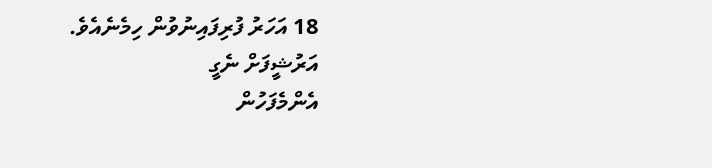18 އަހަރު ފުރިފައިނުވުން ހިމެނެއެވެ.
އަރުޝީފަށް ނެގީ
އެންމެފަހުން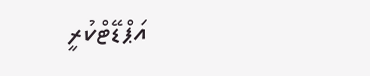އަޕްޑޭޓްކުރީ